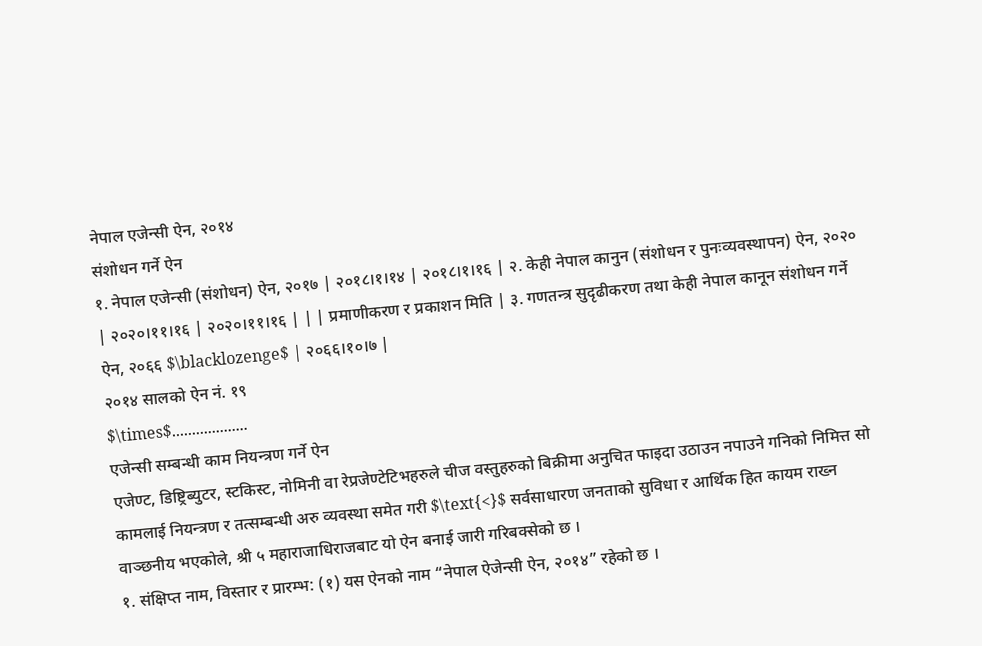नेपाल एजेन्सी ऐन, २०१४
संशोधन गर्ने ऐन
१. नेपाल एजेन्सी (संशोधन) ऐन, २०१७ | २०१८।१।१४ | २०१८।१।१६ | २. केही नेपाल कानुन (संशोधन र पुनःव्यवस्थापन) ऐन, २०२० | २०२०।११।१६ | २०२०।११।१६ | | | प्रमाणीकरण र प्रकाशन मिति | ३. गणतन्त्र सुदृढीकरण तथा केही नेपाल कानून संशोधन गर्ने ऐन, २०६६ $\blacklozenge$ | २०६६।१०।७ |
२०१४ सालको ऐन नं. १९
$\times$...................
एजेन्सी सम्बन्धी काम नियन्त्रण गर्ने ऐन
एजेण्ट, डिष्ट्रिब्युटर, स्टकिस्ट, नोमिनी वा रेप्रजेण्टेटिभहरुले चीज वस्तुहरुको बिक्रीमा अनुचित फाइदा उठाउन नपाउने गनिको निमित्त सो कामलाई नियन्त्रण र तत्सम्बन्धी अरु व्यवस्था समेत गरी $\text{<}$ सर्वसाधारण जनताको सुविधा र आर्थिक हित कायम राख्न वाञ्छनीय भएकोले, श्री ५ महाराजाधिराजबाट यो ऐन बनाई जारी गरिबक्सेको छ ।
१. संक्षिप्त नाम, विस्तार र प्रारम्भ: (१) यस ऐनको नाम “नेपाल ऐजेन्सी ऐन, २०१४” रहेको छ ।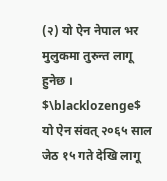(२) यो ऐन नेपाल भर मुलुकमा तुरुन्त लागू हुनेछ ।
$\blacklozenge$ यो ऐन संवत् २०६५ साल जेठ १५ गते देखि लागू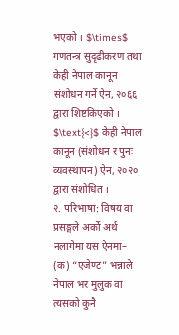भएको । $\times$ गणतन्त्र सुदृढीकरण तथा केही नेपाल कानून संशोधन गर्ने ऐन, २०६६ द्वारा शिष्टकिएको । $\text{<}$ केही नेपाल कानून (संशोधन र पुनः व्यवस्थापन) ऐन, २०२० द्वारा संशोधित ।
२. परिभाषा: विषय वा प्रसङ्गले अर्को अर्थ नलागेमा यस ऐनमा–
(क) “एजेण्ट” भन्नाले नेपाल भर मुलुक वा त्यसको कुनै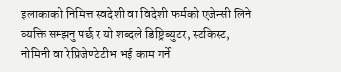इलाकाको निमित्त स्वदेशी वा विदेशी फर्मको एजेन्सी लिने व्यक्ति सम्झनु पर्छ र यो शब्दले डिष्ट्रिब्युटर, स्टकिस्ट, नोमिनी वा रेप्रिजेण्टेटीभ भई काम गर्ने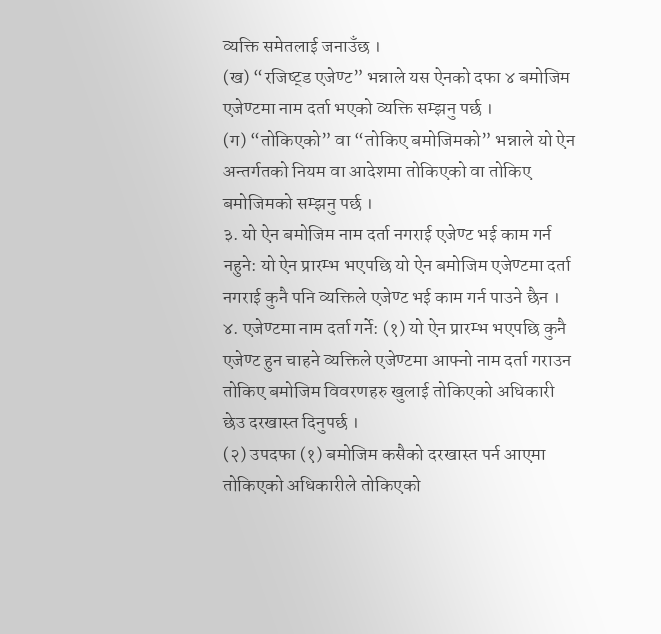व्यक्ति समेतलाई जनाउँछ ।
(ख) “रजिष्ट्ड एजेण्ट” भन्नाले यस ऐनको दफा ४ बमोजिम एजेण्टमा नाम दर्ता भएको व्यक्ति सम्झनु पर्छ ।
(ग) “तोकिएको” वा “तोकिए बमोजिमको” भन्नाले यो ऐन अन्तर्गतको नियम वा आदेशमा तोकिएको वा तोकिए बमोजिमको सम्झनु पर्छ ।
३. यो ऐन बमोजिम नाम दर्ता नगराई एजेण्ट भई काम गर्न नहुने: यो ऐन प्रारम्भ भएपछि यो ऐन बमोजिम एजेण्टमा दर्ता नगराई कुनै पनि व्यक्तिले एजेण्ट भई काम गर्न पाउने छैन ।
४. एजेण्टमा नाम दर्ता गर्ने: (१) यो ऐन प्रारम्भ भएपछि कुनै एजेण्ट हुन चाहने व्यक्तिले एजेण्टमा आफ्नो नाम दर्ता गराउन तोकिए बमोजिम विवरणहरु खुलाई तोकिएको अधिकारी छेउ दरखास्त दिनुपर्छ ।
(२) उपदफा (१) बमोजिम कसैको दरखास्त पर्न आएमा तोकिएको अधिकारीले तोकिएको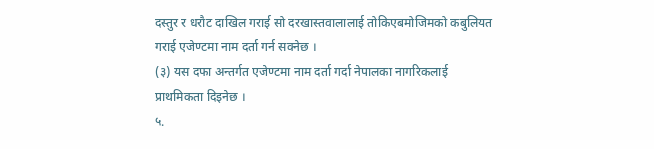दस्तुर र धरौट दाखिल गराई सो दरखास्तवालालाई तोकिएबमोजिमको कबुलियत गराई एजेण्टमा नाम दर्ता गर्न सक्नेछ ।
(३) यस दफा अन्तर्गत एजेण्टमा नाम दर्ता गर्दा नेपालका नागरिकलाई प्राथमिकता दिइनेछ ।
५.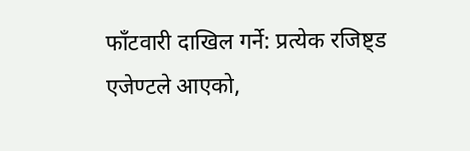फाँटवारी दाखिल गर्ने: प्रत्येक रजिष्ट्ड एजेण्टले आएको,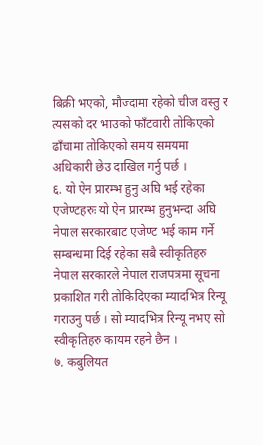बिक्री भएको, मौज्दामा रहेको चीज वस्तु र त्यसको दर भाउको फाँटवारी तोकिएको ढाँचामा तोकिएको समय समयमा अधिकारी छेउ दाखिल गर्नु पर्छ ।
६. यो ऐन प्रारम्भ हुनु अघि भई रहेका एजेण्टहरुः यो ऐन प्रारम्भ हुनुभन्दा अघि नेपाल सरकारबाट एजेण्ट भई काम गर्ने सम्बन्धमा दिई रहेका सबै स्वीकृतिहरु नेपाल सरकारले नेपाल राजपत्रमा सूचना प्रकाशित गरी तोकिदिएका म्यादभित्र रिन्यू गराउनु पर्छ । सो म्यादभित्र रिन्यू नभए सो स्वीकृतिहरु कायम रहने छैन ।
७. कबुलियत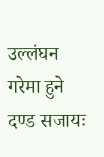उल्लंघन गरेमा हुने दण्ड सजायः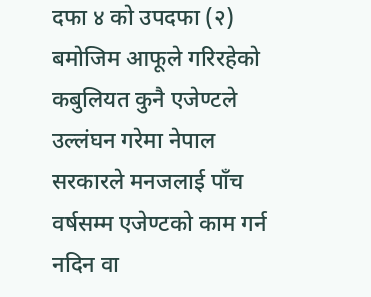दफा ४ को उपदफा (२) बमोजिम आफूले गरिरहेको कबुलियत कुनै एजेण्टले उल्लंघन गरेमा नेपाल सरकारले मनजलाई पाँच वर्षसम्म एजेण्टको काम गर्न नदिन वा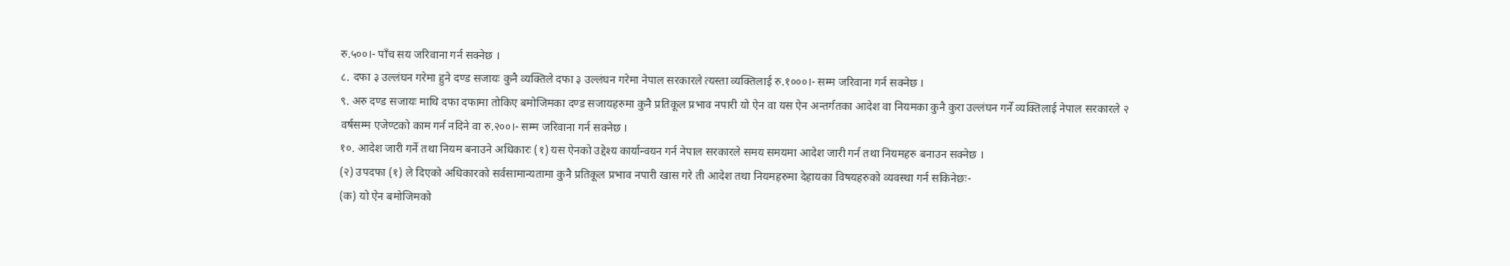रु.५००।- पाँच सय जरिवाना गर्न सक्नेछ ।
८. दफा ३ उल्लंघन गरेमा हुने दण्ड सजायः कुनै व्यक्तिले दफा ३ उल्लंघन गरेमा नेपाल सरकारले त्यस्ता व्यक्तिलाई रु.१०००।- सम्म जरिवाना गर्न सक्नेछ ।
९. अरु दण्ड सजायः माथि दफा दफामा तोकिए बमोजिमका दण्ड सजायहरुमा कुनै प्रतिकूल प्रभाव नपारी यो ऐन वा यस ऐन अन्तर्गतका आदेश वा नियमका कुनै कुरा उल्लंघन गर्ने व्यक्तिलाई नेपाल सरकारले २ वर्षसम्म एजेण्टको काम गर्न नदिने वा रु.२००।- सम्म जरिवाना गर्न सक्नेछ ।
१०. आदेश जारी गर्ने तथा नियम बनाउने अधिकारः (१) यस ऐनको उद्देश्य कार्यान्वयन गर्न नेपाल सरकारले समय समयमा आदेश जारी गर्न तथा नियमहरु बनाउन सक्नेछ ।
(२) उपदफा (१) ले दिएको अधिकारको सर्वसामान्यतामा कुनै प्रतिकूल प्रभाव नपारी खास गरे ती आदेश तथा नियमहरुमा देहायका विषयहरुको व्यवस्था गर्न सकिनेछः-
(क) यो ऐन बमोजिमको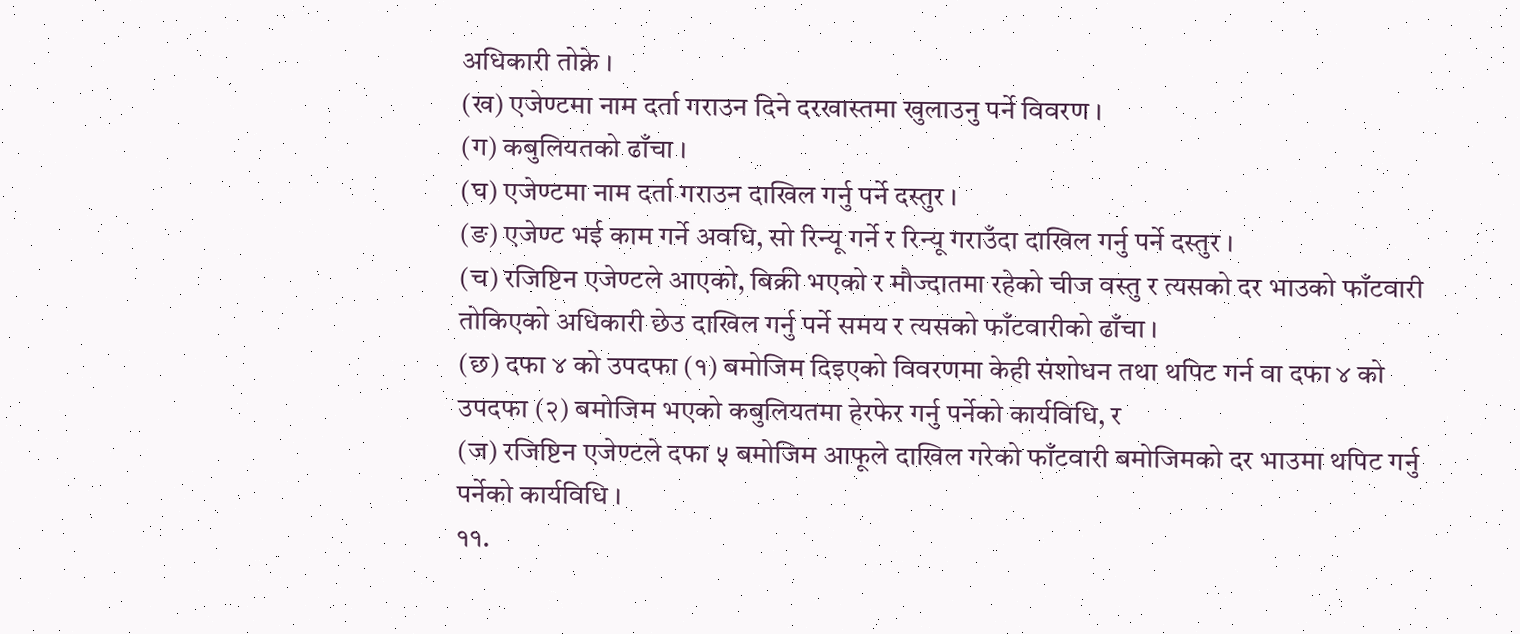अधिकारी तोक्ने ।
(ख) एजेण्टमा नाम दर्ता गराउन दिने दरखास्तमा खुलाउनु पर्ने विवरण ।
(ग) कबुलियतको ढाँचा ।
(घ) एजेण्टमा नाम दर्ता गराउन दाखिल गर्नु पर्ने दस्तुर ।
(ङ) एजेण्ट भई काम गर्ने अवधि, सो रिन्यू गर्ने र रिन्यू गराउँदा दाखिल गर्नु पर्ने दस्तुर ।
(च) रजिष्टिन एजेण्टले आएको, बिक्री भएको र मौज्दातमा रहेको चीज वस्तु र त्यसको दर भाउको फाँटवारी तोकिएको अधिकारी छेउ दाखिल गर्नु पर्ने समय र त्यसको फाँटवारीको ढाँचा ।
(छ) दफा ४ को उपदफा (१) बमोजिम दिइएको विवरणमा केही संशोधन तथा थपिट गर्न वा दफा ४ को उपदफा (२) बमोजिम भएको कबुलियतमा हेरफेर गर्नु पर्नेको कार्यविधि, र
(ज) रजिष्टिन एजेण्टले दफा ५ बमोजिम आफूले दाखिल गरेको फाँटवारी बमोजिमको दर भाउमा थपिट गर्नु पर्नेको कार्यविधि ।
११.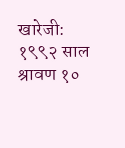खारेजी: १९९२ साल श्रावण १०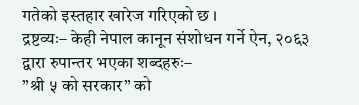गतेको इस्तहार खारेज गरिएको छ ।
द्रष्टव्यः– केही नेपाल कानून संशोधन गर्ने ऐन, २०६३ द्वारा रुपान्तर भएका शब्दहरुः–
”श्री ५ को सरकार” को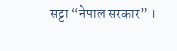सट्टा “नेपाल सरकार” ।